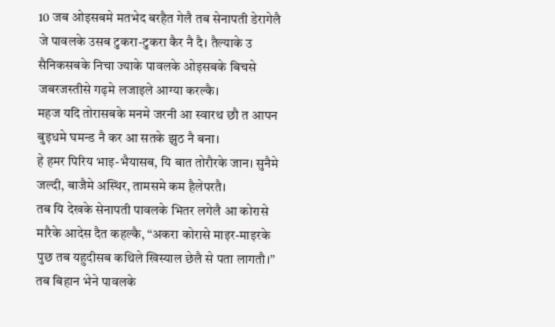10 जब ओइसबमे मतभेद बरहैत गेलै तब सेनापती डेरागेलै जे पावलके उसब टुकरा-टुकरा कैर नै दै। तैल्याके उ सैनिकसबके निचा ज्याके पावलके ओइसबके बिचसे जबरजस्तीसे गढ़मे लजाइले आग्या करल्कै।
महज यदि तोरासबके मनमे जरनी आ स्वारथ छौ त आपन बुइधमे घमन्ड नै कर आ सतके झुठ नै बना।
हे हमर पिरिय भाइ-भैयासब, यि बात तोरौरके जान। सुनैमे जल्दी, बाजैमे अस्थिर, तामसमे कम हैलेपरतै।
तब यि देखके सेनापती पावलके भितर लगेलै आ कोरासे मारैके आदेस दैत कहल्कै, “अकरा कोरासे माइर-माइरके पुछ तब यहुदीसब कथिले खिस्याल छेलै से पता लागतौ।”
तब बिहान भेने पावलके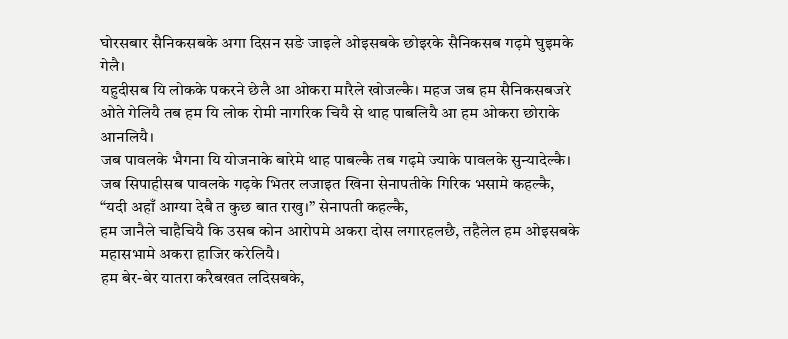घोरसबार सैनिकसबके अगा दिसन सङे जाइले ओइसबके छोइरके सैनिकसब गढ़मे घुइमके गेलै।
यहुदीसब यि लोकके पकरने छेलै आ ओकरा मारैले खोजल्कै। महज जब हम सैनिकसबजरे ओते गेलियै तब हम यि लोक रोमी नागरिक चियै से थाह पाबलियै आ हम ओकरा छोराके आनलियै।
जब पावलके भैगना यि योजनाके बारेमे थाह पाबल्कै तब गढ़मे ज्याके पावलके सुन्यादेल्कै।
जब सिपाहीसब पावलके गढ़के भितर लजाइत खिना सेनापतीके गिरिक भसामे कहल्कै, “यदी अहाँ आग्या देबै त कुछ बात राखु।” सेनापती कहल्कै,
हम जानैले चाहैचियै कि उसब कोन आरोपमे अकरा दोस लगारहलछै, तहैलेल हम ओइसबके महासभामे अकरा हाजिर करेलियै।
हम बेर-बेर यातरा करैबखत लदिसबके,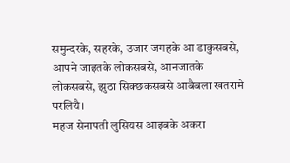समुन्दरके, सहरके, उजार जगहके आ डाकुसबसे, आपने जाइतके लोकसबसे, आनजातके लोकसबसे, झुठा सिक्छकसबसे आबैबला खतरामे परलियै।
महज सेनापती लुसियस आइबके अकरा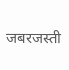जबरजस्ती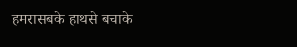हमरासबके हाथसे बचाके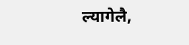ल्यागेलै,